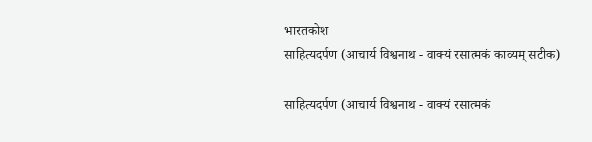भारतकोश
साहित्यदर्पण (आचार्य विश्वनाथ - वाक्यं रसात्मकं काव्यम् सटीक)

साहित्यदर्पण (आचार्य विश्वनाथ - वाक्यं रसात्मकं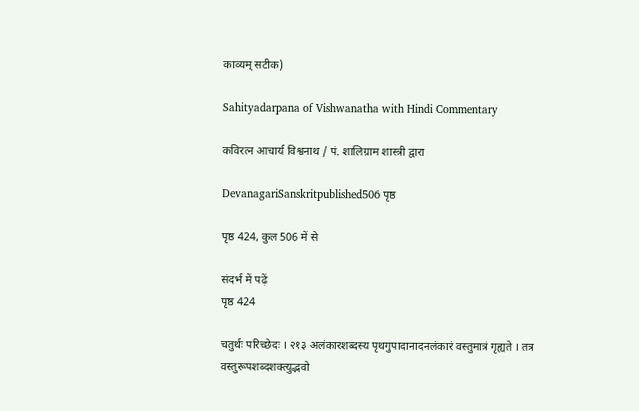काव्यम् सटीक)

Sahityadarpana of Vishwanatha with Hindi Commentary

कविरत्न आचार्य विश्वनाथ / पं. शालिग्राम शास्त्री द्वारा

DevanagariSanskritpublished506 पृष्ठ

पृष्ठ 424, कुल 506 में से

संदर्भ में पढ़ें
पृष्ठ 424

चतुर्थः परिच्छेदः । २१३ अलंकारशब्दस्य पृथगुपादानादनलंकारं वस्तुमात्रं गृह्यते । तत्र वस्तुरूपशब्दशक्त्युद्भवो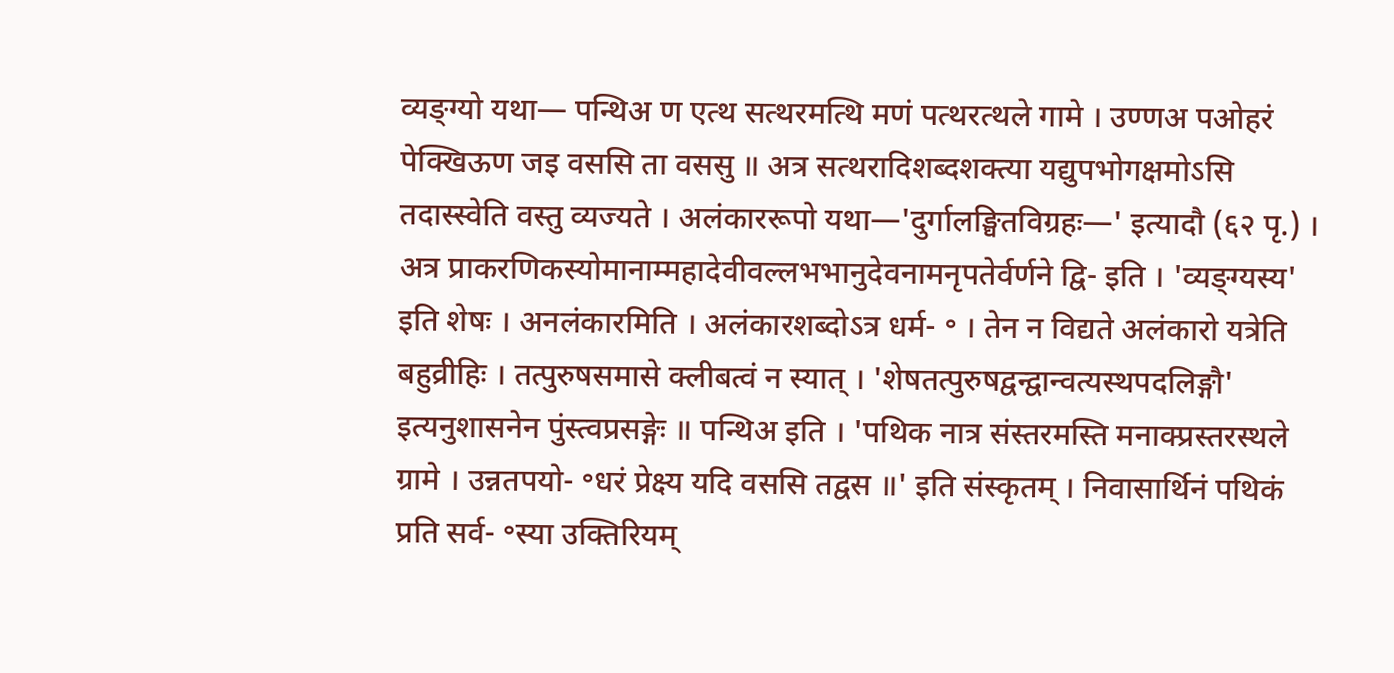व्यङ्ग्यो यथा— पन्थिअ ण एत्थ सत्थरमत्थि मणं पत्थरत्थले गामे । उण्णअ पओहरं पेक्खिऊण जइ वससि ता वससु ॥ अत्र सत्थरादिशब्दशक्त्या यद्युपभोगक्षमोऽसि तदास्स्वेति वस्तु व्यज्यते । अलंकाररूपो यथा—'दुर्गालङ्घितविग्रहः—' इत्यादौ (६२ पृ.) । अत्र प्राकरणिकस्योमानाम्महादेवीवल्लभभानुदेवनामनृपतेर्वर्णने द्वि- इति । 'व्यङ्ग्यस्य' इति शेषः । अनलंकारमिति । अलंकारशब्दोऽत्र धर्म- ॰ । तेन न विद्यते अलंकारो यत्रेति बहुव्रीहिः । तत्पुरुषसमासे क्लीबत्वं न स्यात् । 'शेषतत्पुरुषद्वन्द्वान्वत्यस्थपदलिङ्गौ' इत्यनुशासनेन पुंस्त्वप्रसङ्गेः ॥ पन्थिअ इति । 'पथिक नात्र संस्तरमस्ति मनाक्प्रस्तरस्थले ग्रामे । उन्नतपयो- ॰धरं प्रेक्ष्य यदि वससि तद्वस ॥' इति संस्कृतम् । निवासार्थिनं पथिकं प्रति सर्व- ॰स्या उक्तिरियम्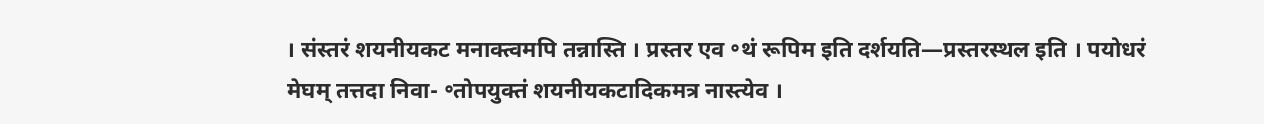। संस्तरं शयनीयकट मनाक्त्वमपि तन्नास्ति । प्रस्तर एव ॰थं रूपिम इति दर्शयति—प्रस्तरस्थल इति । पयोधरं मेघम् तत्तदा निवा- ॰तोपयुक्तं शयनीयकटादिकमत्र नास्त्येव ।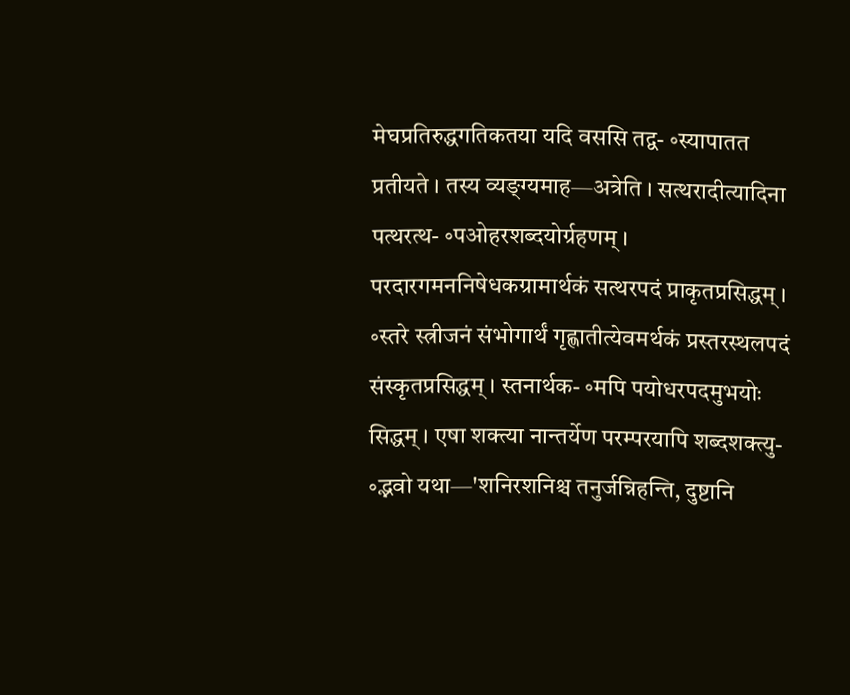मेघप्रतिरुद्धगतिकतया यदि वससि तद्व- ॰स्यापातत प्रतीयते । तस्य व्यङ्ग्यमाह—अत्रेति । सत्थरादीत्यादिना पत्थरत्थ- ॰पओहरशब्दयोर्ग्रहणम् । परदारगमननिषेधकग्रामार्थकं सत्थरपदं प्राकृतप्रसिद्धम् । ॰स्तरे स्त्रीजनं संभोगार्थं गृह्णातीत्येवमर्थकं प्रस्तरस्थलपदं संस्कृतप्रसिद्धम् । स्तनार्थक- ॰मपि पयोधरपदमुभयोः सिद्धम् । एषा शक्त्या नान्तर्येण परम्परयापि शब्दशक्त्यु- ॰द्भवो यथा—'शनिरशनिश्च तनुर्जन्निहन्ति, दुष्टानि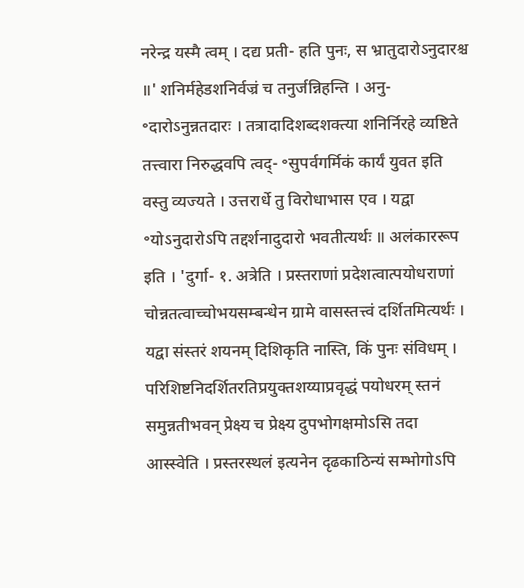नरेन्द्र यस्मै त्वम् । दद्य प्रती- हति पुनः, स भ्रातुदारोऽनुदारश्च ॥' शनिर्महेडशनिर्वज्रं च तनुर्जन्निहन्ति । अनु- ॰दारोऽनुन्नतदारः । तत्रादादिशब्दशक्त्या शनिर्निरहे व्यष्टिते तत्त्वारा निरुद्धवपि त्वद्- ॰सुपर्वगर्मिकं कार्यं युवत इति वस्तु व्यज्यते । उत्तरार्धे तु विरोधाभास एव । यद्वा ॰योऽनुदारोऽपि तद्दर्शनादुदारो भवतीत्यर्थः ॥ अलंकाररूप इति । 'दुर्गा- १. अत्रेति । प्रस्तराणां प्रदेशत्वात्पयोधराणां चोन्नतत्वाच्चोभयसम्बन्धेन ग्रामे वासस्तत्त्वं दर्शितमित्यर्थः । यद्वा संस्तरं शयनम् दिशिकृति नास्ति, किं पुनः संविधम् । परिशिष्टनिदर्शितरतिप्रयुक्तशय्याप्रवृद्धं पयोधरम् स्तनं समुन्नतीभवन् प्रेक्ष्य च प्रेक्ष्य दुपभोगक्षमोऽसि तदा आस्स्वेति । प्रस्तरस्थलं इत्यनेन दृढकाठिन्यं सम्भोगोऽपि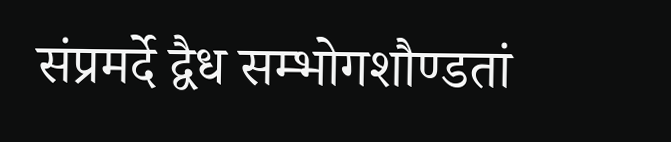संप्रमर्दे द्वैध सम्भोगशौण्डतां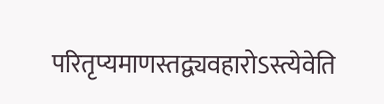परितृप्यमाणस्तद्व्यवहारोऽस्त्येवेति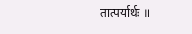तात्पर्यार्थः ॥